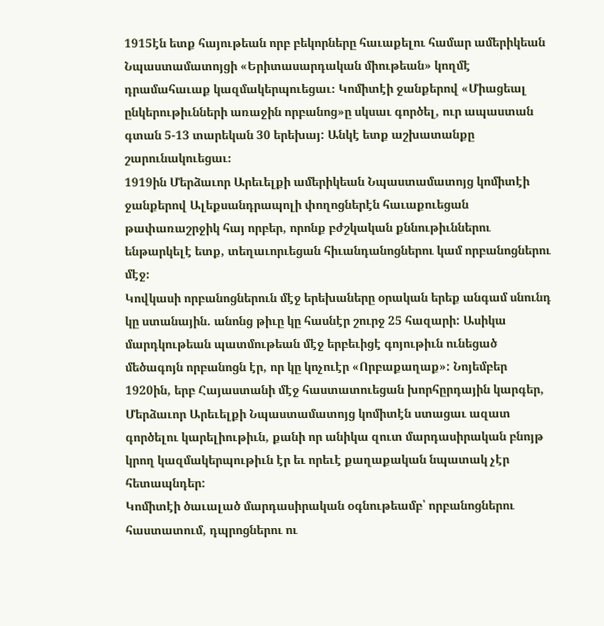1915էն ետք հայութեան որբ բեկորները հաւաքելու համար ամերիկեան Նպաստամատոյցի «Երիտասարդական միութեան» կողմէ դրամահաւաք կազմակերպուեցաւ։ Կոմիտէի ջանքերով «Միացեալ ընկերութիւնների առաջին որբանոց»ը սկսաւ գործել, ուր ապաստան գտան 5-13 տարեկան 30 երեխայ: Անկէ ետք աշխատանքը շարունակուեցաւ։
1919ին Մերձաւոր Արեւելքի ամերիկեան Նպաստամատոյց կոմիտէի ջանքերով Ալեքսանդրապոլի փողոցներէն հաւաքուեցան թափառաշրջիկ հայ որբեր, որոնք բժշկական քննութիւններու ենթարկելէ ետք, տեղաւորւեցան հիւանդանոցներու կամ որբանոցներու մէջ։
Կովկասի որբանոցներուն մէջ երեխաները օրական երեք անգամ սնունդ կը ստանային. անոնց թիւը կը հասնէր շուրջ 25 հազարի: Ասիկա մարդկութեան պատմութեան մէջ երբեւիցէ գոյութիւն ունեցած մեծագոյն որբանոցն էր, որ կը կոչուէր «Որբաքաղաք»: Նոյեմբեր 1920ին, երբ Հայաստանի մէջ հաստատուեցան խորհըրդային կարգեր, Մերձաւոր Արեւելքի Նպաստամատոյց կոմիտէն ստացաւ ազատ գործելու կարելիութիւն, քանի որ անիկա զուտ մարդասիրական բնոյթ կրող կազմակերպութիւն էր եւ որեւէ քաղաքական նպատակ չէր հետապնդեր:
Կոմիտէի ծաւալած մարդասիրական օգնութեամբ՝ որբանոցներու հաստատում, դպրոցներու ու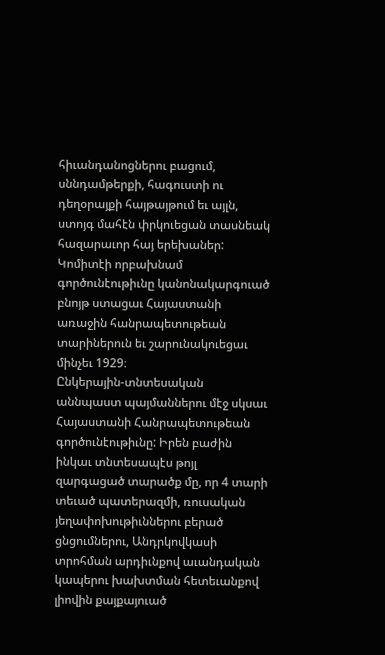հիւանդանոցներու բացում, սննդամթերքի, հագուստի ու դեղօրայքի հայթայթում եւ այլն, ստոյգ մահէն փրկուեցան տասնեակ հազարաւոր հայ երեխաներ: Կոմիտէի որբախնամ գործունէութիւնը կանոնակարգուած բնոյթ ստացաւ Հայաստանի առաջին հանրապետութեան տարիներուն եւ շարունակուեցաւ մինչեւ 1929։
Ընկերային-տնտեսական աննպաստ պայմաններու մէջ սկսաւ Հայաստանի Հանրապետութեան գործունէութիւնը: Իրեն բաժին ինկաւ տնտեսապէս թոյլ զարգացած տարածք մը, որ 4 տարի տեւած պատերազմի, ռուսական յեղափոխութիւններու բերած ցնցումներու, Անդրկովկասի տրոհման արդիւնքով աւանդական կապերու խախտման հետեւանքով լիովին քայքայուած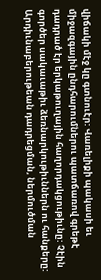վիճակի մէջ կը գտնուէր: Վառելիքի պակասի եւ միջազգային ընդհարումներու պատճառով գրեթէ դադրած էր երկաթուղային հաղորդակցութիւնը: Չէին գործեր սակաւաթիւ ձեռնարկութիւններն ու հանքերը: Արդիւնաբերութեան դադրեցման, ներմուծման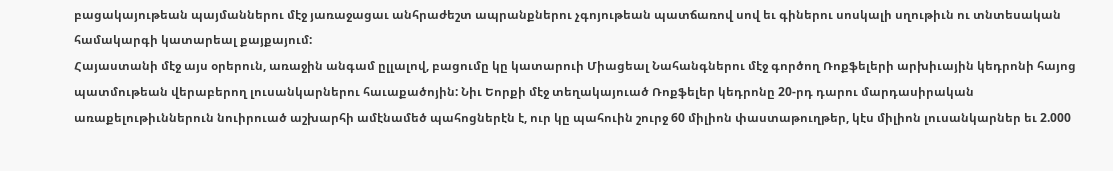բացակայութեան պայմաններու մէջ յառաջացաւ անհրաժեշտ ապրանքներու չգոյութեան պատճառով սով եւ գիներու սոսկալի սղութիւն ու տնտեսական համակարգի կատարեալ քայքայում:
Հայաստանի մէջ այս օրերուն, առաջին անգամ ըլլալով, բացումը կը կատարուի Միացեալ Նահանգներու մէջ գործող Ռոքֆելերի արխիւային կեդրոնի հայոց պատմութեան վերաբերող լուսանկարներու հաւաքածոյին: Նիւ Եորքի մէջ տեղակայուած Ռոքֆելեր կեդրոնը 20-րդ դարու մարդասիրական առաքելութիւններուն նուիրուած աշխարհի ամէնամեծ պահոցներէն է, ուր կը պահուին շուրջ 60 միլիոն փաստաթուղթեր, կէս միլիոն լուսանկարներ եւ 2.000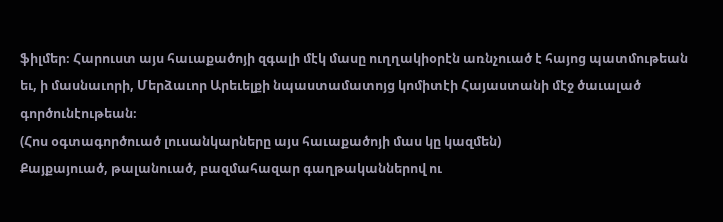ֆիլմեր։ Հարուստ այս հաւաքածոյի զգալի մէկ մասը ուղղակիօրէն առնչուած է հայոց պատմութեան եւ, ի մասնաւորի, Մերձաւոր Արեւելքի նպաստամատոյց կոմիտէի Հայաստանի մէջ ծաւալած գործունէութեան։
(Հոս օգտագործուած լուսանկարները այս հաւաքածոյի մաս կը կազմեն)
Քայքայուած, թալանուած, բազմահազար գաղթականներով ու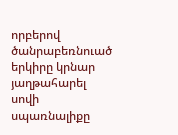որբերով ծանրաբեռնուած երկիրը կրնար յաղթահարել սովի սպառնալիքը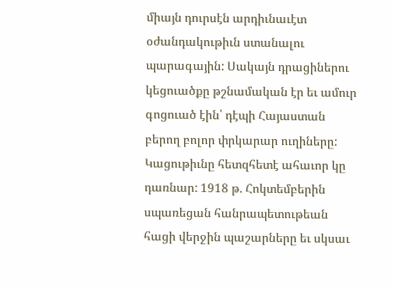միայն դուրսէն արդիւնաւէտ օժանդակութիւն ստանալու պարագային: Սակայն դրացիներու կեցուածքը թշնամական էր եւ ամուր գոցուած էին՝ դէպի Հայաստան բերող բոլոր փրկարար ուղիները: Կացութիւնը հետզհետէ ահաւոր կը դառնար: 1918 թ. Հոկտեմբերին սպառեցան հանրապետութեան հացի վերջին պաշարները եւ սկսաւ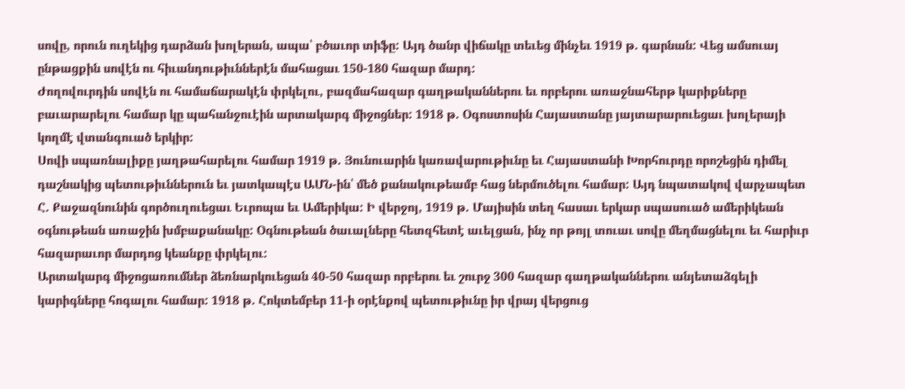սովը, որուն ուղեկից դարձան խոլերան, ապա՝ բծաւոր տիֆը: Այդ ծանր վիճակը տեւեց մինչեւ 1919 թ. գարնան: Վեց ամսուայ ընթացքին սովէն ու հիւանդութիւններէն մահացաւ 150-180 հազար մարդ:
Ժողովուրդին սովէն ու համաճարակէն փրկելու, բազմահազար գաղթականներու եւ որբերու առաջնահերթ կարիքները բաւարարելու համար կը պահանջուէին արտակարգ միջոցներ: 1918 թ. Օգոստոսին Հայաստանը յայտարարուեցաւ խոլերայի կողմէ վտանգուած երկիր:
Սովի սպառնալիքը յաղթահարելու համար 1919 թ. Յունուարին կառավարութիւնը եւ Հայաստանի Խորհուրդը որոշեցին դիմել դաշնակից պետութիւններուն եւ յատկապէս ԱՄՆ-ին՝ մեծ քանակութեամբ հաց ներմուծելու համար: Այդ նպատակով վարչապետ Հ. Քաջազնունին գործուղուեցաւ Եւրոպա եւ Ամերիկա: Ի վերջոյ, 1919 թ. Մայիսին տեղ հասաւ երկար սպասուած ամերիկեան օգնութեան առաջին խմբաքանակը: Օգնութեան ծաւալները հետզհետէ աւելցան, ինչ որ թոյլ տուաւ սովը մեղմացնելու եւ հարիւր հազարաւոր մարդոց կեանքը փրկելու:
Արտակարգ միջոցառումներ ձեռնարկուեցան 40-50 հազար որբերու եւ շուրջ 300 հազար գաղթականներու անյետաձգելի կարիգները հոգալու համար: 1918 թ. Հոկտեմբեր 11-ի օրէնքով պետութիւնը իր վրայ վերցուց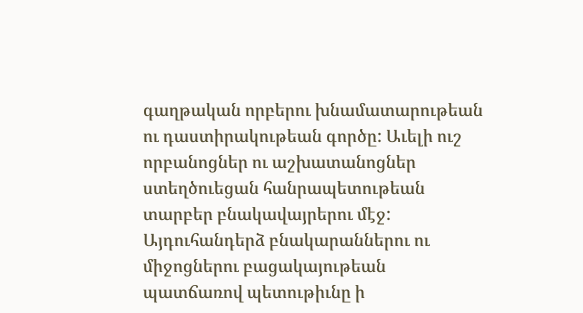գաղթական որբերու խնամատարութեան ու դաստիրակութեան գործը: Աւելի ուշ որբանոցներ ու աշխատանոցներ ստեղծուեցան հանրապետութեան տարբեր բնակավայրերու մէջ: Այդուհանդերձ բնակարաններու ու միջոցներու բացակայութեան պատճառով պետութիւնը ի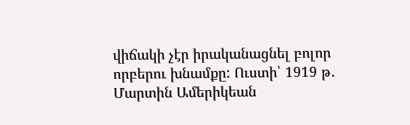վիճակի չէր իրականացնել բոլոր որբերու խնամքը: Ուստի՝ 1919 թ. Մարտին Ամերիկեան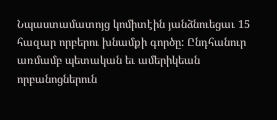Նպաստամատոյց կոմիտէին յանձնուեցաւ 15 հազար որբերու խնամքի գործը: Ընդհանուր առմամբ պետական եւ ամերիկեան որբանոցներուն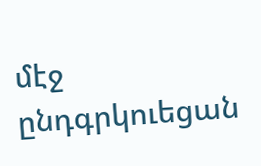մէջ ընդգրկուեցան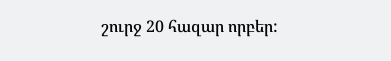շուրջ 20 հազար որբեր: